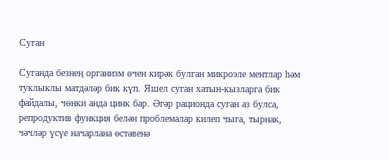Суган

Суганда безнең организм өчен кирәк булган микроэле ментлар һәм туклыклы матдәләр бик күп. Яшел суган хатын-кызларга бик файдалы, чөнки анда цинк бар. Әгәр рационда суган аз булса, репродуктив функция белән проблемалар килеп чыга, тырнак, чәчләр үсүе начарлана өстәвенә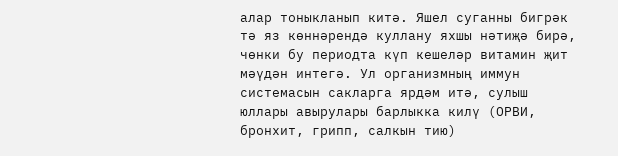алар тоныкланып китә. Яшел суганны бигрәк тә яз көннәрендә куллану яхшы нәтиҗә бирә, чөнки бу периодта күп кешеләр витамин җит мәүдән интегә. Ул организмның иммун системасын сакларга ярдәм итә, сулыш юллары авырулары барлыкка килү (ОРВИ, бронхит, грипп, салкын тию)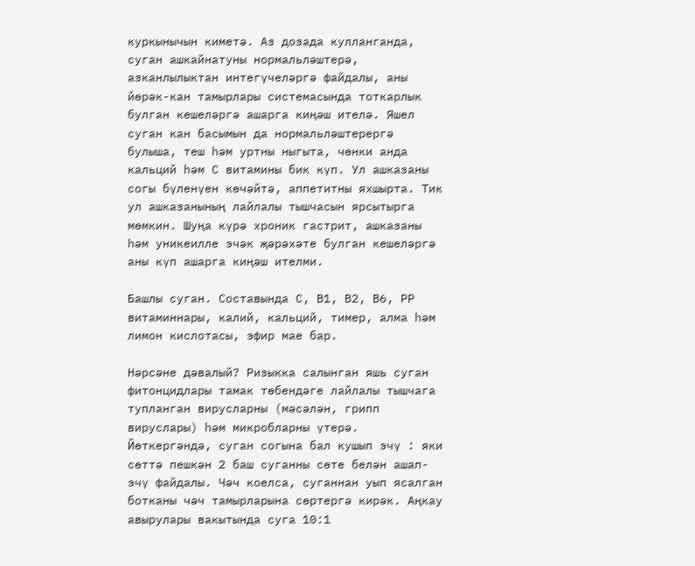куркынычын киметә. Аз дозада кулланганда, суган ашкайнатуны нормальләштерә, азканлылыктан интегүчеләргә файдалы, аны йөрәк-кан тамырлары системасында тоткарлык булган кешеләргә ашарга киңәш ителә. Яшел суган кан басымын да нормальләштерергә булыша, теш һәм уртны ныгыта, чөнки анда кальций һәм С витамины бик күп. Ул ашказаны согы бүленүен көчәйтә, аппетитны яхшырта. Тик ул ашказанының лайлалы тышчасын ярсытырга мөмкин. Шуңа күрә хроник гастрит, ашказаны һәм уникеилле эчәк җәрәхәте булган кешеләргә аны күп ашарга киңәш ителми.

Башлы суган. Составында С, В1, В2, В6, РР витаминнары, калий, кальций, тимер, алма һәм лимон кислотасы, эфир мае бар.

Нәрсәне дәвалый? Ризыкка салынган яшь суган фитонцидлары тамак төбендәге лайлалы тышчага тупланган вирусларны (мәсәлән, грипп вируслары) һәм микробларны үтерә. Йөткергәндә, суган согына бал кушып эчү : яки сөттә пешкән 2 баш суганны сөте белән ашап-эчү файдалы. Чәч коелса, суганнан уып ясалган ботканы чәч тамырларына сөртергә кирәк. Аңкау авырулары вакытында суга 10:1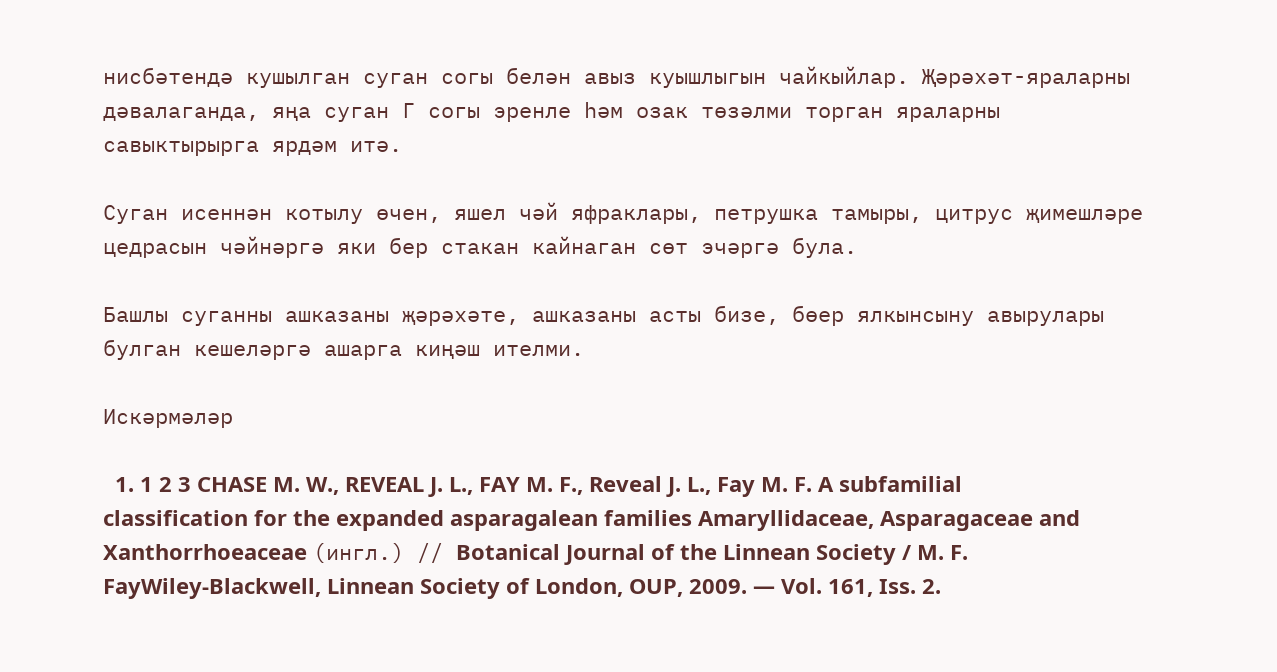нисбәтендә кушылган суган согы белән авыз куышлыгын чайкыйлар. Җәрәхәт-яраларны дәвалаганда, яңа суган Г согы эренле һәм озак төзәлми торган яраларны савыктырырга ярдәм итә.

Суган исеннән котылу өчен, яшел чәй яфраклары, петрушка тамыры, цитрус җимешләре цедрасын чәйнәргә яки бер стакан кайнаган сөт эчәргә була.

Башлы суганны ашказаны җәрәхәте, ашказаны асты бизе, бөер ялкынсыну авырулары булган кешеләргә ашарга киңәш ителми.

Искәрмәләр

  1. 1 2 3 CHASE M. W., REVEAL J. L., FAY M. F., Reveal J. L., Fay M. F. A subfamilial classification for the expanded asparagalean families Amaryllidaceae, Asparagaceae and Xanthorrhoeaceae (ингл.) // Botanical Journal of the Linnean Society / M. F. FayWiley-Blackwell, Linnean Society of London, OUP, 2009. — Vol. 161, Iss. 2.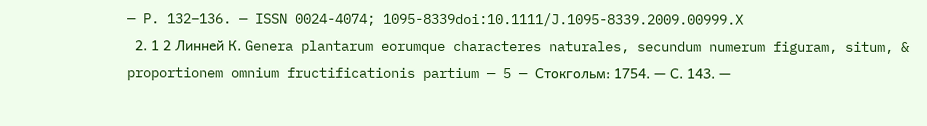— P. 132–136. — ISSN 0024-4074; 1095-8339doi:10.1111/J.1095-8339.2009.00999.X
  2. 1 2 Линней К. Genera plantarum eorumque characteres naturales, secundum numerum figuram, situm, & proportionem omnium fructificationis partium — 5 — Стокгольм: 1754. — С. 143. —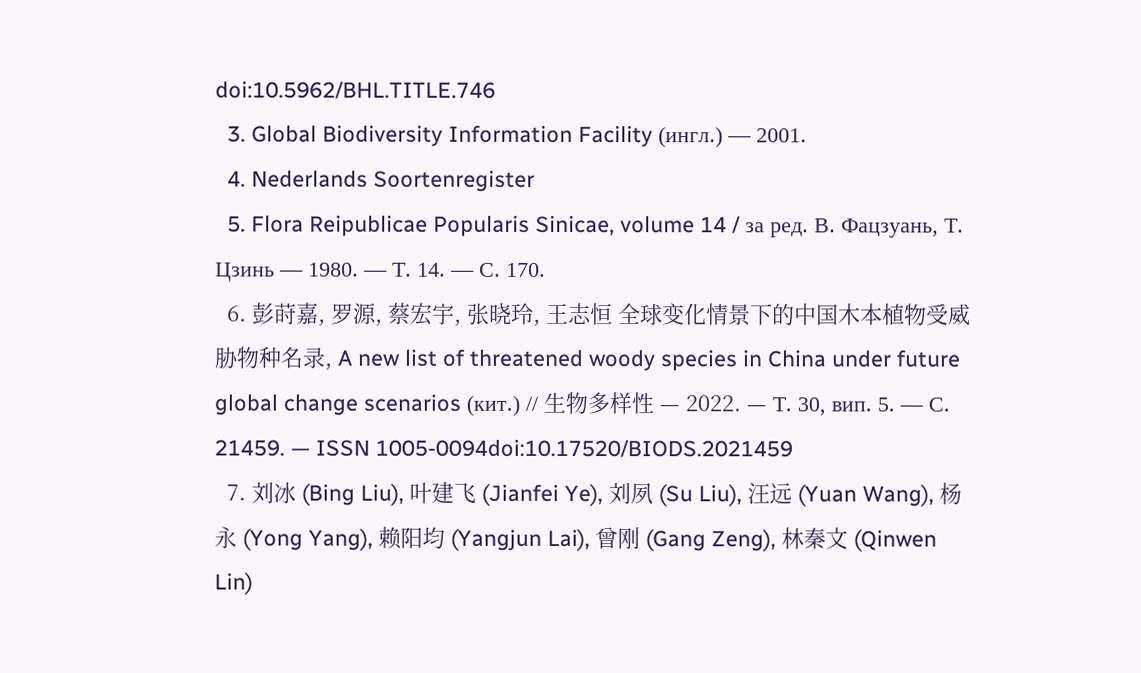doi:10.5962/BHL.TITLE.746
  3. Global Biodiversity Information Facility (ингл.) — 2001.
  4. Nederlands Soortenregister
  5. Flora Reipublicae Popularis Sinicae, volume 14 / за ред. В. Фацзуань, Т. Цзинь — 1980. — Т. 14. — С. 170.
  6. 彭莳嘉, 罗源, 蔡宏宇, 张晓玲, 王志恒 全球变化情景下的中国木本植物受威胁物种名录, A new list of threatened woody species in China under future global change scenarios (кит.) // 生物多样性 — 2022. — Т. 30, вип. 5. — С. 21459. — ISSN 1005-0094doi:10.17520/BIODS.2021459
  7. 刘冰 (Bing Liu), 叶建飞 (Jianfei Ye), 刘夙 (Su Liu), 汪远 (Yuan Wang), 杨永 (Yong Yang), 赖阳均 (Yangjun Lai), 曾刚 (Gang Zeng), 林秦文 (Qinwen Lin)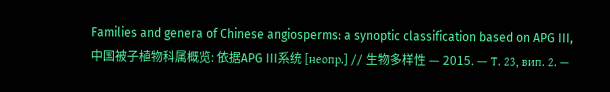Families and genera of Chinese angiosperms: a synoptic classification based on APG III, 中国被子植物科属概览: 依据APG III系统 [неопр.] // 生物多样性 — 2015. — Т. 23, вип. 2. —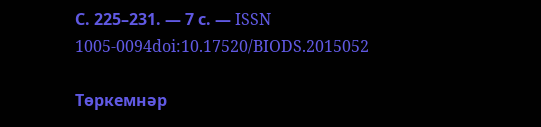С. 225–231. — 7 с. — ISSN 1005-0094doi:10.17520/BIODS.2015052

Төркемнәр